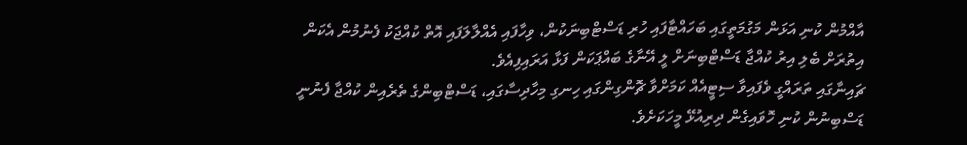އާއްމުން ކުނި އަޅަން މަގުމަތީގައި ބަހައްޓާފައި ހުރި ޑަސްޓްބިނަކުން، ވިހާފައި އެއްލާލަފައި އޮތް ކުއްޖަކު ފެނުމުން އެކަން އިތުރަށް ބެލި އިރު ކުއްޖާ ޑަސްޓްބިނަށް ލީ އޭނާގެ ބައްޕަކަން ފަޅާ އަރައިފިއެވެ.
ޗައިނާގައި ތަރައްގީ ވެފައިވާ ސިޓީއެއް ކަމަށްވާ ޗޮންގިންގައި ހިނގި މިހާދިސާގައި، ޑަސްޓްބިންގެ ތެރެއިން ކުއްޖާ ފެނުނީ ޑަސްބިނުން ކުނި ހޮވައިގެން ދިރިއުޅޭ މީހަކަށެވެ.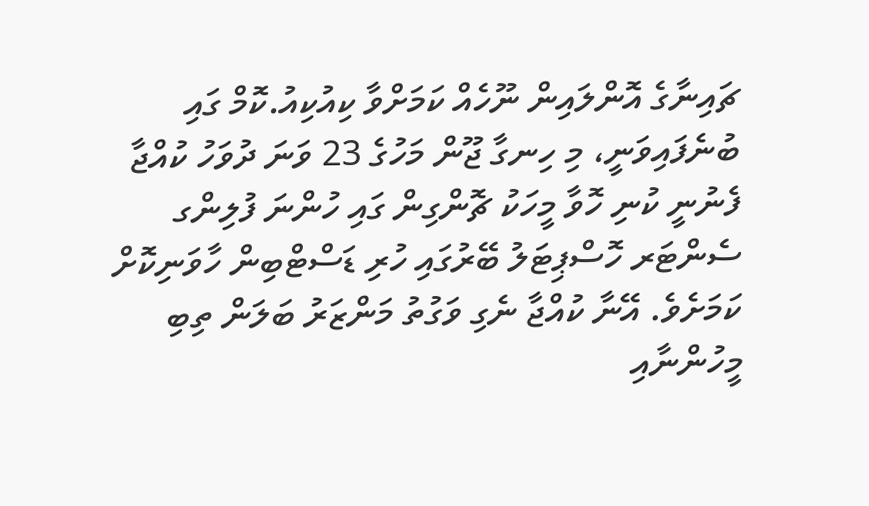ޗައިނާގެ އޮންލައިން ނޫހެއް ކަމަށްވާ ކިއުކިއު.ކޮމް ގައި ބުނެފައިވަނީ، މި ހިނގާ ޖޫން މަހުގެ 23 ވަނަ ދުވަހު ކުއްޖާ ފެނުނީ ކުނި ހޮވާ މީހަކު ޗޮންގިން ގައި ހުންނަ ފުލިންގ ސެންޓަރ ހޮސްޕިޓަލު ބޭރުގައި ހުރި ޑަސްޓްބިން ހާވަނިކޮށް ކަމަށެވެ. އޭނާ ކުއްޖާ ނެގި ވަގުތު މަންޒަރު ބަލަން ތިބި މީހުންނާއި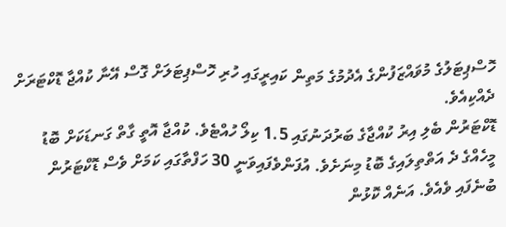ހޮސްޕިޓަލުގެ މުވައްޒަފުންގެ އެދުމުގެ މަތިން ކައިރީގައި ހުރި ހޮސްޕިޓަލަށް ގޮސް އޭނާ ކުއްޖާ ޑޮކްޓަރަށް ދެއްކިއެވެ.
ޑޮކްޓަރުން ބެލި އިރު ކުއްޖާގެ ބަރުދަނުގައި 1.5 ކިލޯ ހުއްޓެވެ. ކުއްޖާ އޮތީ ގާތް ގަނޑަކަށް ބޮޑު މީހެއްގެ ދެ އަތްތިލައިގެ ބޮޑު މިނަށެވެ. އުފަންވެފައިވަނީ 30 ހަފްތާގައި ކަމަށް ވެސް ޑޮކްޓަރުން ބުނެފައި ވެއެވެ. އަނެއް ކޮޅުން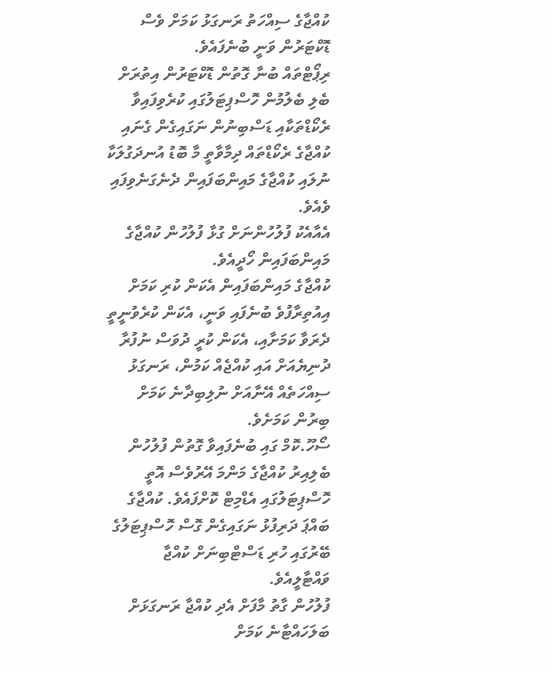ކުއްޖާގެ ސިއްހަތު ރަނގަޅު ކަމަށް ވެސް ޑޮކްޓަރުން ވަނީ ބުނެފައެވެ.
ރިޕޯޓްތައް ބުނާ ގޮތުން ޑޮކްޓަރުން އިތުރަށް ބެލި ބެލުމުން ހޮސްޕިޓަލުގައި ކުރެވިފައިވާ ރެކޯޑްތަކާއި ޑަސްބިނުން ނަގައިގެން ގެނައި ކުއްޖާގެ ރެކޯޑްތައް ދިމާވާތީ މާ ބޮޑު އުނދަގުލަކާ ނުލައި ކުއްޖާގެ މައިންބަފައިން ދެނެގަނެވިފައި ވެއެވެ.
އެއާއެކު ފުލުހުންނަށް ގުޅާ ފުލުހުން ކުއްޖާގެ މައިންބަފައިން ހޯދީއެވެ.
ކުއްޖާގެ މައިންބަފައިން އެކަން ކުރި ކަމަށް އިއުތިރާފުވެ ބުނެފައި ވަނީ، އެކަން ކުރެވުނީތީ ދެރަވާ ކަމަށާއި، އެކަން ކުރީ ދުވަސް ނުފުރާ ދުނިޔެއަށް އައި ކުއްޖެއް ކަމުން، ރަނގަޅު ސިއްހަތެއް އޭނާއަށް ނުލިބިދާނެ ކަމަށް ބިރުން ކަމަށެވެ.
ސޯހޫ.ކޮމް ގައި ބުނެފައިވާ ގޮތުން ފުލުހުން ބެލިއިރު ކުއްޖާގެ މަންމަ އޭރުވެސް އޮތީ ހޮސްޕިޓަލުގައި އެޑްމިޓް ކޮށްފައެވެ. ކުއްޖާގެ ބައްޕަ ދަރިފުޅު ނަގައިގެން ގޮސް ހޮސްޕިޓަލުގެ ބޭރުގައި ހުރި ޑަސްޓްބިނަށް ކުއްޖާ ވައްޓާލީއެވެ.
ފުލުހުން ގާތު މާފަށް އެދި ކުއްޖާ ރަނގަޅަށް ބަލަހައްޓާނެ ކަމަށް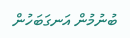ބުނުމުން އަނގަބަހުން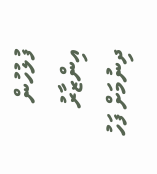ފުލުހުން އިންޒާރު ދިނުމަށް ފަހު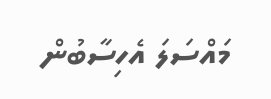މައްސަލަ އެހިސާބުން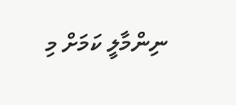ނިންމާލީ ކަމަށް މި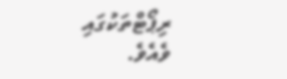ރިޕޯޓްތަކުގައި ވެއެވެ.